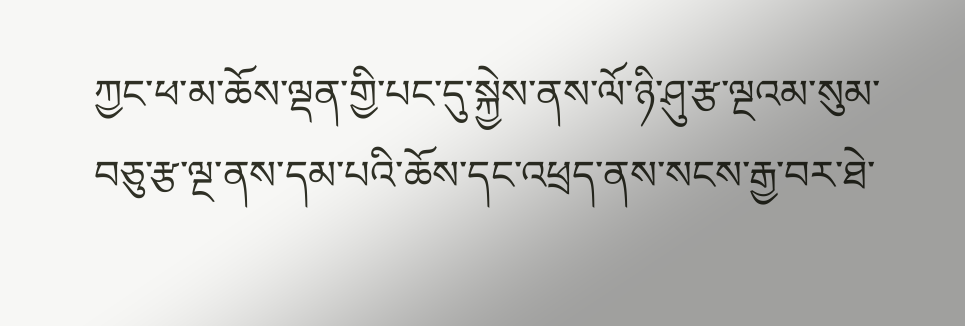ཀྱང་ཕ་མ་ཆོས་ལྡན་གྱི་པང་དུ་སྐྱེས་ནས་ལོ་ཉི་ཤུ་རྩ་ལྔའམ་སུམ་བཅུ་རྩ་ལྔ་ནས་དམ་པའི་ཆོས་དང་འཕྲད་ནས་སངས་རྒྱ་བར་ཐེ་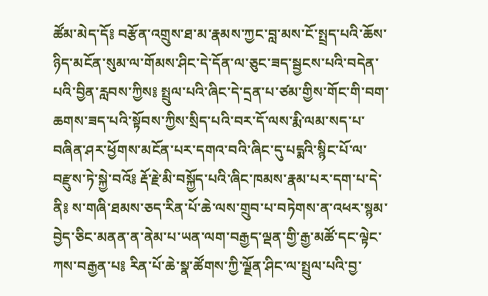ཚོམ་མེད་དོ༔ བརྩོན་འགྲུས་ཐ་མ་རྣམས་ཀྱང་བླ་མས་ངོ་སྤྲད་པའི་ཆོས་ཉིད་མངོན་སུམ་ལ་གོམས་ཤིང་དེ་དོན་ལ་ཅུང་ཟད་སྦྱངས་པའི་བདེན་པའི་བྱིན་རླབས་ཀྱིས༔ སྤྲུལ་པའི་ཞིང་དེ་དྲན་པ་ཙམ་གྱིས་གོང་གི་བག་ཆགས་ཟད་པའི་སྟོབས་ཀྱིས་སྲིད་པའི་བར་དོ་ལས་རྨི་ལམ་སད་པ་བཞིན་ཤར་ཕྱོགས་མངོན་པར་དགའ་བའི་ཞིང་དུ་པདྨའི་སྙིང་པོ་ལ་བརྫུས་ཏེ་སྐྱེ་བའོ༔ རྡོ་རྗེ་མི་བསྐྱོད་པའི་ཞིང་ཁམས་རྣམ་པར་དག་པ་དེ་ནི༔ ས་གཞི་ཐམས་ཅད་རིན་པོ་ཆེ་ལས་གྲུབ་པ་བཏེགས་ན་འཕར་སྙམ་བྱེད་ཅིང་མནན་ན་ནེམ་པ་ཡན་ལག་བརྒྱད་ལྡན་གྱི་རྒྱ་མཚོ་དང་ལྟེང་ཀས་བརྒྱན་པ༔ རིན་པོ་ཆེ་སྣ་ཚོགས་ཀྱི་ལྗོན་ཤིང་ལ་སྤྲུལ་པའི་བྱ་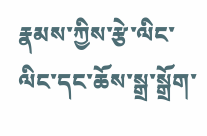རྣམས་ཀྱིས་རྩེ་ལིང་ལིང་དང་ཆོས་སྒྲ་སྒྲོག་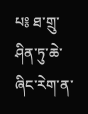པ༔ ཐ་གྲུ་ཤིན་ཏུ་ཆེ་ཞིང་རེག་ན་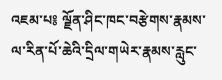འཇམ་པ༔ ལྗོན་ཤིང་ཁང་བརྩེགས་རྣམས་ལ་རིན་པོ་ཆེའི་དྲིལ་གཡེར་རྣམས་རླུང་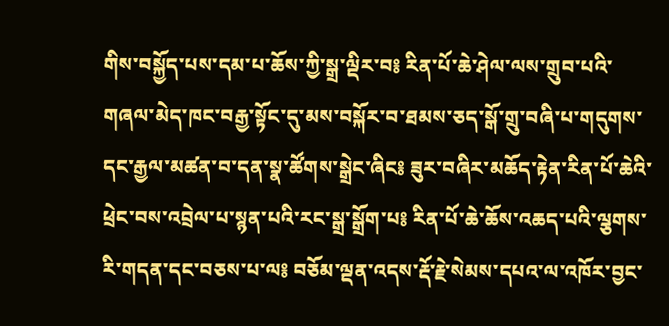གིས་བསྐྱོད་པས་དམ་པ་ཆོས་ཀྱི་སྒྲ་ལྡིར་བ༔ རིན་པོ་ཆེ་ཤེལ་ལས་གྲུབ་པའི་གཞལ་མེད་ཁང་བརྒྱ་སྟོང་དུ་མས་བསྐོར་བ་ཐམས་ཅད་སྒོ་གྲུ་བཞི་པ་གདུགས་དང་རྒྱལ་མཚན་བ་དན་སྣ་ཚོགས་སྒྲེང་ཞིང༔ ཟུར་བཞིར་མཆོད་རྟེན་རིན་པོ་ཆེའི་ཕྲེང་བས་འབྲེལ་པ་སྙན་པའི་རང་སྒྲ་སྒྲོག་པ༔ རིན་པོ་ཆེ་ཆོས་འཆད་པའི་ལྕགས་རི་གདན་དང་བཅས་པ་ལ༔ བཅོམ་ལྡན་འདས་རྡོ་རྗེ་སེམས་དཔའ་ལ་འཁོར་བྱང་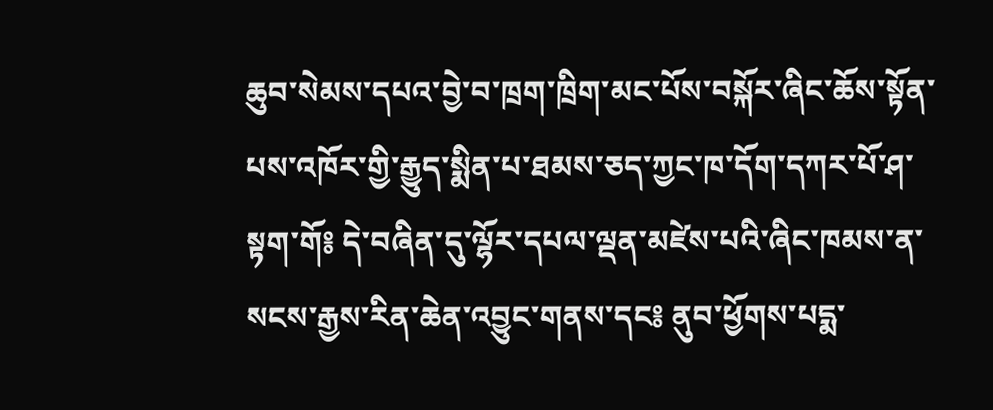ཆུབ་སེམས་དཔའ་བྱེ་བ་ཁྲག་ཁྲིག་མང་པོས་བསྐོར་ཞིང་ཆོས་སྟོན་པས་འཁོར་གྱི་རྒྱུད་སྨིན་པ་ཐམས་ཅད་ཀྱང་ཁ་དོག་དཀར་པོ་ཤ་སྟག་གོ༔ དེ་བཞིན་དུ་ལྷོར་དཔལ་ལྡན་མཛེས་པའི་ཞིང་ཁམས་ན་སངས་རྒྱས་རིན་ཆེན་འབྱུང་གནས་དང༔ ནུབ་ཕྱོགས་པདྨ་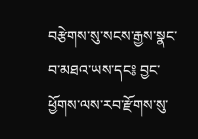བརྩེགས་སུ་སངས་རྒྱས་སྣང་བ་མཐའ་ཡས་དང༔ བྱང་ཕྱོགས་ལས་རབ་རྫོགས་སུ་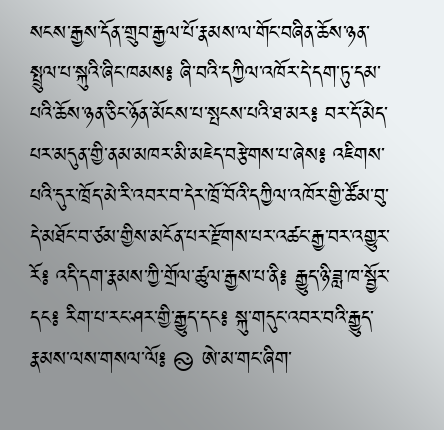སངས་རྒྱས་དོན་གྲུབ་རྒྱལ་པོ་རྣམས་ལ་གོང་བཞིན་ཆོས་ཉན་སྤྲུལ་པ་སྐུའི་ཞིང་ཁམས༔ ཞི་བའི་དཀྱིལ་འཁོར་དེ་དག་ཏུ་དམ་པའི་ཆོས་ཉན་ཅིང་ཉོན་མོངས་པ་སྤངས་པའི་ཐ་མར༔ བར་དོ་མེད་པར་མདུན་གྱི་ནམ་མཁར་མི་མཇེད་བརྩེགས་པ་ཞེས༔ འཇིགས་པའི་དུར་ཁྲོད་མེ་རི་འབར་བ་དེར་ཁྲོ་བོའི་དཀྱིལ་འཁོར་གྱི་ཚོམ་བུ་དེ་མཐོང་བ་ཙམ་གྱིས་མངོན་པར་རྫོགས་པར་འཚང་རྒྱ་བར་འགྱུར་རོ༔ འདི་དག་རྣམས་ཀྱི་གྲོལ་ཚུལ་རྒྱས་པ་ནི༔ རྒྱུད་ཉི་ཟླ་ཁ་སྦྱོར་དང༔ རིག་པ་རང་ཤར་གྱི་རྒྱུད་དང༔ སྐུ་གདུང་འབར་བའི་རྒྱུད་རྣམས་ལས་གསལ་ལོ༔ ࿊ ཨེ་མ་གང་ཞིག་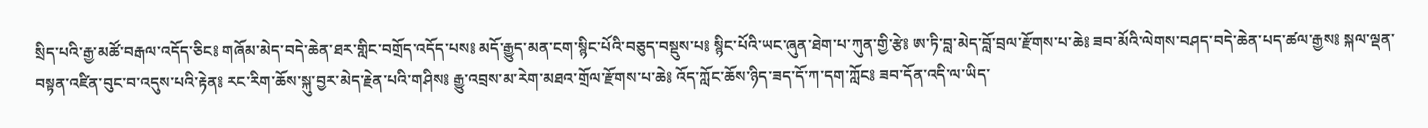སྲིད་པའི་རྒྱ་མཚོ་བརྒལ་འདོད་ཅིང༔ གཞོམ་མེད་བདེ་ཆེན་ཐར་གླིང་བགྲོད་འདོད་པས༔ མདོ་རྒྱུད་མན་ངག་སྙིང་པོའི་བཅུད་བསྡུས་པ༔ སྙིང་པོའི་ཡང་ཞུན་ཐེག་པ་ཀུན་གྱི་རྩེ༔ ཨ་ཏི་བླ་མེད་བློ་བྲལ་རྫོགས་པ་ཆེ༔ ཟབ་མོའི་ལེགས་བཤད་བདེ་ཆེན་པད་ཚལ་རྒྱས༔ སྐལ་ལྡན་བསྟན་འཛིན་བུང་བ་འདུས་པའི་རྟེན༔ རང་རིག་ཆོས་སྐུ་བྱར་མེད་རྗེན་པའི་གཤིས༔ རྒྱུ་འབྲས་མ་རེག་མཐའ་གྲོལ་རྫོགས་པ་ཆེ༔ འོད་ཀློང་ཆོས་ཉིད་ཟད་དོ་ཀ་དག་ཀློང༔ ཟབ་དོན་འདི་ལ་ཡིད་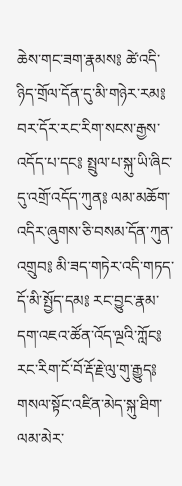ཆེས་གང་ཟག་རྣམས༔ ཚེ་འདི་ཉིད་གྲོལ་དོན་དུ་མི་གཉེར་རམ༔ བར་དོར་རང་རིག་སངས་རྒྱས་འདོད་པ་དང༔ སྤྲུལ་པ་སྐུ་ཡི་ཞིང་དུ་འགྲོ་འདོད་ཀུན༔ ལམ་མཆོག་འདིར་ཞུགས་ཅི་བསམ་དོན་ཀུན་འགྲུབ༔ མི་ཟད་གཏེར་འདི་གཏད་དོ་མི་སྤྱོད་དམ༔ རང་བྱུང་རྣམ་དག་འཇའ་ཚོན་འོད་ལྔའི་ཀློང༔ རང་རིག་ངོ་བོ་རྡོ་རྗེ་ལུ་གུ་རྒྱུད༔ གསལ་སྟོང་འཛིན་མེད་སྐུ་ཐིག་ལམ་མེར་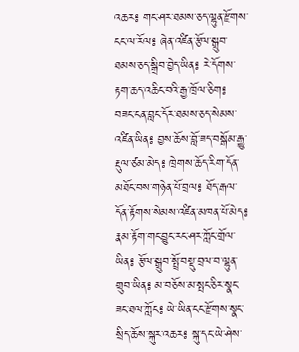འཆར༔ གང་ཤར་ཐམས་ཅད་ལྷུན་རྫོགས་ངང་ལ་རོལ༔ ཞེན་འཛིན་རྩོལ་སྒྲུབ་ཐམས་ཅད་སྒྲིབ་བྱེད་ཡིན༔ རེ་དོགས་རྟག་ཆད་འཆིང་བའི་རྒྱ་ཁྲོལ་ཅིག༔ བཟང་ངན་བླང་དོར་ཐམས་ཅད་སེམས་འཛིན་ཡིན༔ བྱས་ཆོས་བློ་ཟད་བསྒོམ་རྒྱུ་རྡུལ་ཙམ་མེད༔ ཁྲེགས་ཆོད་རིག་དོན་མཐོང་བས་གཉེན་པོ་བྲལ༔ ཐོད་རྒལ་དོན་རྟོགས་སེམས་འཛིན་མཁན་པོ་མེད༔ རྣམ་རྟོག་གང་བྱུང་རང་ཤར་ཀློང་གྲོལ་ཡིན༔ རྩོལ་སྒྲུབ་སྤྲོ་བསྡུ་བྲལ་བ་ལྷུན་གྲུབ་ཡིན༔ མ་བཅོས་མ་སྤང་ཅིར་སྣང་ཟང་ཐལ་ཀློང༔ ཡེ་ཡིན་ངང་རྫོགས་སྣང་སྲིད་ཆོས་སྐུར་འཆར༔ སྐུ་དང་ཡེ་ཤེས་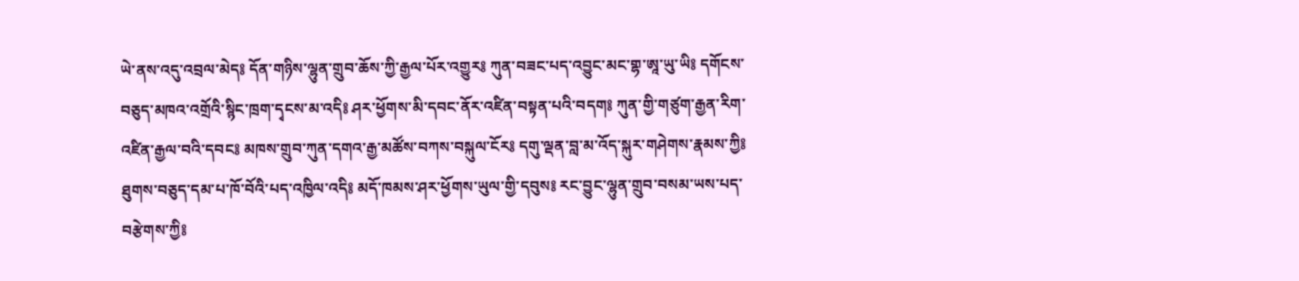ཡེ་ནས་འདུ་འབྲལ་མེད༔ དོན་གཉིས་ལྷུན་གྲུབ་ཆོས་ཀྱི་རྒྱལ་པོར་འགྱུར༔ ཀུན་བཟང་པད་འབྱུང་མང་གྷ་ཨཱ་ཡུ་ཡི༔ དགོངས་བཅུད་མཁའ་འགྲོའི་སྙིང་ཁྲག་དྭངས་མ་འདི༔ ཤར་ཕྱོགས་མི་དབང་ནོར་འཛིན་བསྟན་པའི་བདག༔ ཀུན་གྱི་གཙུག་རྒྱན་རིག་འཛིན་རྒྱལ་བའི་དབང༔ མཁས་གྲུབ་ཀུན་དགའ་རྒྱ་མཚོས་བཀས་བསྐུལ་ངོར༔ དགུ་ལྡན་བླ་མ་འོད་སྐུར་གཤེགས་རྣམས་ཀྱི༔ ཐུགས་བཅུད་དམ་པ་ཁོ་བོའི་པད་འཁྱིལ་འདི༔ མདོ་ཁམས་ཤར་ཕྱོགས་ཡུལ་གྱི་དབུས༔ རང་བྱུང་ལྷུན་གྲུབ་བསམ་ཡས་པད་བརྩེགས་ཀྱི༔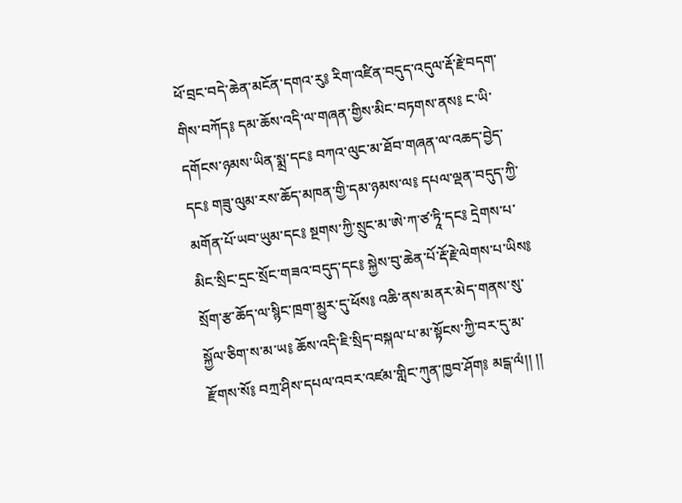ཕོ་བྲང་བདེ་ཆེན་མངོན་དགའ་རུ༔ རིག་འཛིན་བདུད་འདུལ་རྡོ་རྗེ་བདག་གིས་བཀོད༔ དམ་ཆོས་འདི་ལ་གཞན་གྱིས་མིང་བཏགས་ནས༔ ང་ཡི་དགོངས་ཉམས་ཡིན་སྨྲ་དང༔ བཀའ་ལུང་མ་ཐོབ་གཞན་ལ་འཆད་བྱེད་དང༔ གཟུ་ལུམ་རས་ཆོད་མཁན་གྱི་དམ་ཉམས་ལ༔ དཔལ་ལྡན་བདུད་ཀྱི་མགོན་པོ་ཡབ་ཡུམ་དང༔ སྔགས་ཀྱི་སྲུང་མ་ཨེ་ཀ་ཙ་ཏཱི་དང༔ དྲེགས་པ་མིང་སྲིང་དྲང་སྲོང་གཟའ་བདུད་དང༔ སྐྱེས་བུ་ཆེན་པོ་རྡོ་རྗེ་ལེགས་པ་ཡིས༔ སྲོག་རྩ་ཆོད་ལ་སྙིང་ཁྲག་མྱུར་དུ་ཕོས༔ འཆི་ནས་མནར་མེད་གནས་སུ་སྐྱོལ་ཅིག་ས་མ་ཡ༔ ཆོས་འདི་ཇི་སྲིད་བསྐལ་པ་མ་སྟོངས་ཀྱི་བར་དུ་མ་རྫོགས་སོ༔ བཀྲ་ཤིས་དཔལ་འབར་འཛམ་གླིང་ཀུན་ཁྱབ་ཤོག༔ མངྒ་ལཾ།། །།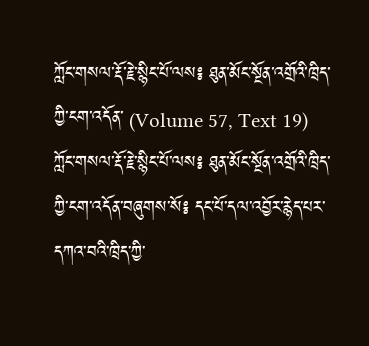ཀློང་གསལ་རྡོ་རྗེ་སྙིང་པོ་ལས༔ ཐུན་མོང་སྔོན་འགྲོའི་ཁྲིད་ཀྱི་ངག་འདོན་ (Volume 57, Text 19)
ཀློང་གསལ་རྡོ་རྗེ་སྙིང་པོ་ལས༔ ཐུན་མོང་སྔོན་འགྲོའི་ཁྲིད་ཀྱི་ངག་འདོན་བཞུགས་སོ༔ དང་པོ་དལ་འབྱོར་རྙེད་པར་དཀའ་བའི་ཁྲིད་ཀྱི་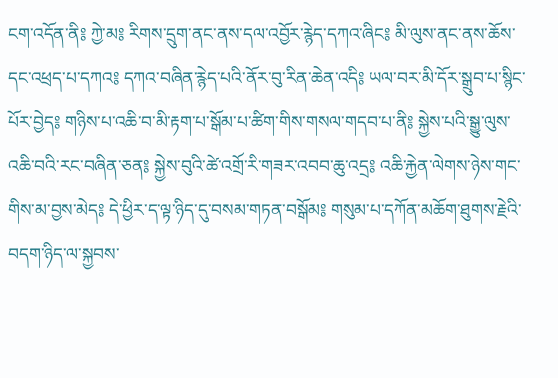ངག་འདོན་ནི༔ ཀྱེ་མ༔ རིགས་དྲུག་ནང་ནས་དལ་འབྱོར་རྙེད་དཀའ་ཞིང༔ མི་ལུས་ནང་ནས་ཆོས་དང་འཕྲད་པ་དཀའ༔ དཀའ་བཞིན་རྙེད་པའི་ནོར་བུ་རིན་ཆེན་འདི༔ ཡལ་བར་མི་དོར་སྒྲུབ་པ་སྙིང་པོར་བྱེད༔ གཉིས་པ་འཆི་བ་མི་རྟག་པ་སྒོམ་པ་ཚིག་གིས་གསལ་གདབ་པ་ནི༔ སྐྱེས་པའི་སྒྱུ་ལུས་འཆི་བའི་རང་བཞིན་ཅན༔ སྐྱེས་བུའི་ཚེ་འགྲོ་རི་གཟར་འབབ་ཆུ་འདྲ༔ འཆི་རྐྱེན་ལེགས་ཉེས་གང་གིས་མ་བྱས་མེད༔ དེ་ཕྱིར་ད་ལྟ་ཉིད་དུ་བསམ་གཏན་བསྒོམ༔ གསུམ་པ་དཀོན་མཆོག་ཐུགས་རྗེའི་བདག་ཉིད་ལ་སྐྱབས་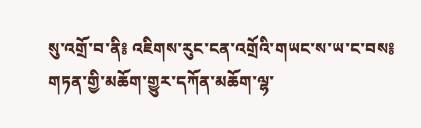སུ་འགྲོ་བ་ནི༔ འཇིགས་རུང་ངན་འགྲོའི་གཡང་ས་ཡ་ང་བས༔ གཏན་གྱི་མཆོག་གྱུར་དཀོན་མཆོག་ལྷ་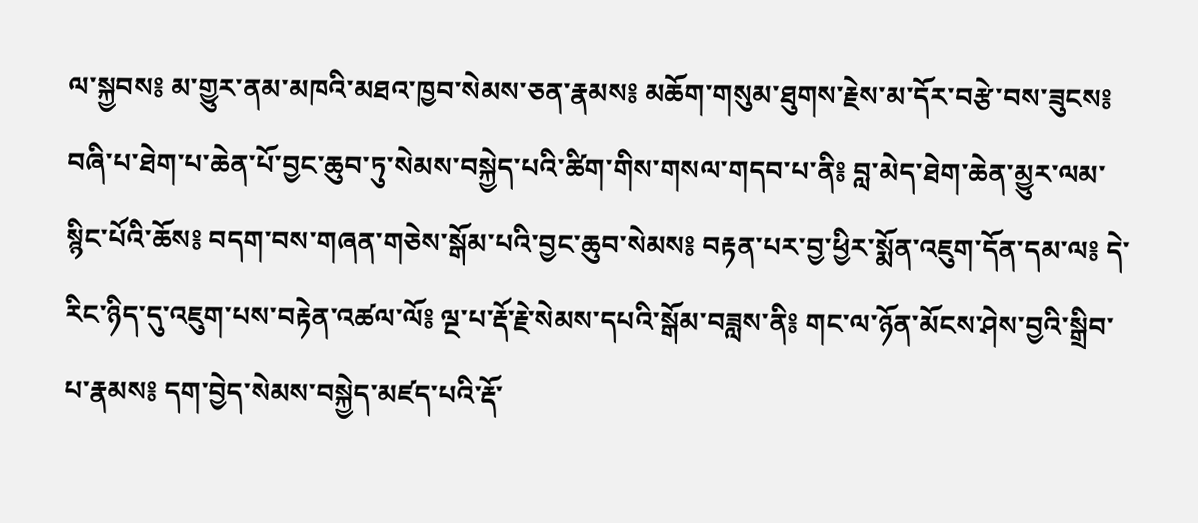ལ་སྐྱབས༔ མ་གྱུར་ནམ་མཁའི་མཐའ་ཁྱབ་སེམས་ཅན་རྣམས༔ མཆོག་གསུམ་ཐུགས་རྗེས་མ་དོར་བརྩེ་བས་ཟུངས༔ བཞི་པ་ཐེག་པ་ཆེན་པོ་བྱང་ཆུབ་ཏུ་སེམས་བསྐྱེད་པའི་ཚིག་གིས་གསལ་གདབ་པ་ནི༔ བླ་མེད་ཐེག་ཆེན་མྱུར་ལམ་སྙིང་པོའི་ཆོས༔ བདག་བས་གཞན་གཅེས་སྒོམ་པའི་བྱང་ཆུབ་སེམས༔ བརྟན་པར་བྱ་ཕྱིར་སྨོན་འཇུག་དོན་དམ་ལ༔ དེ་རིང་ཉིད་དུ་འཇུག་པས་བརྟེན་འཚལ་ལོ༔ ལྔ་པ་རྡོ་རྗེ་སེམས་དཔའི་སྒོམ་བཟླས་ནི༔ གང་ལ་ཉོན་མོངས་ཤེས་བྱའི་སྒྲིབ་པ་རྣམས༔ དག་བྱེད་སེམས་བསྐྱེད་མཛད་པའི་རྡོ་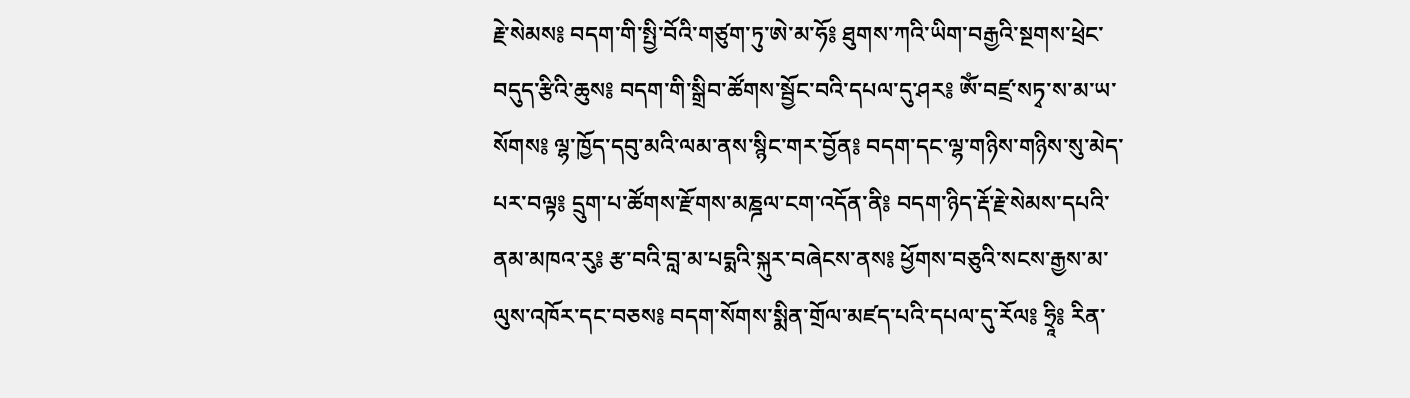རྗེ་སེམས༔ བདག་གི་སྤྱི་བོའི་གཙུག་ཏུ་ཨེ་མ་ཧོ༔ ཐུགས་ཀའི་ཡིག་བརྒྱའི་སྔགས་ཕྲེང་བདུད་རྩིའི་ཆུས༔ བདག་གི་སྒྲིབ་ཚོགས་སྦྱོང་བའི་དཔལ་དུ་ཤར༔ ཨོཾ་བཛྲ་སཏྭ་ས་མ་ཡ་སོགས༔ ལྷ་ཁྱོད་དབུ་མའི་ལམ་ནས་སྙིང་གར་བྱོན༔ བདག་དང་ལྷ་གཉིས་གཉིས་སུ་མེད་པར་བལྟ༔ དྲུག་པ་ཚོགས་རྫོགས་མཎྜལ་ངག་འདོན་ནི༔ བདག་ཉིད་རྡོ་རྗེ་སེམས་དཔའི་ནམ་མཁའ་རུ༔ རྩ་བའི་བླ་མ་པདྨའི་སྐུར་བཞེངས་ནས༔ ཕྱོགས་བཅུའི་སངས་རྒྱས་མ་ལུས་འཁོར་དང་བཅས༔ བདག་སོགས་སྨིན་གྲོལ་མཛད་པའི་དཔལ་དུ་རོལ༔ ཧྲཱི༔ རིན་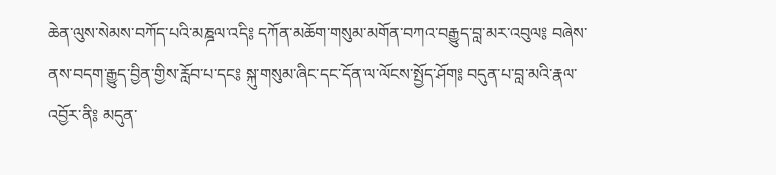ཆེན་ལུས་སེམས་བཀོད་པའི་མཎྜལ་འདི༔ དཀོན་མཆོག་གསུམ་མགོན་བཀའ་བརྒྱུད་བླ་མར་འབུལ༔ བཞེས་ནས་བདག་རྒྱུད་བྱིན་གྱིས་རློབ་པ་དང༔ སྐུ་གསུམ་ཞིང་དང་དོན་ལ་ལོངས་སྤྱོད་ཤོག༔ བདུན་པ་བླ་མའི་རྣལ་འབྱོར་ནི༔ མདུན་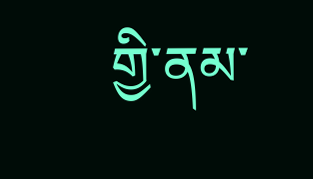གྱི་ནམ་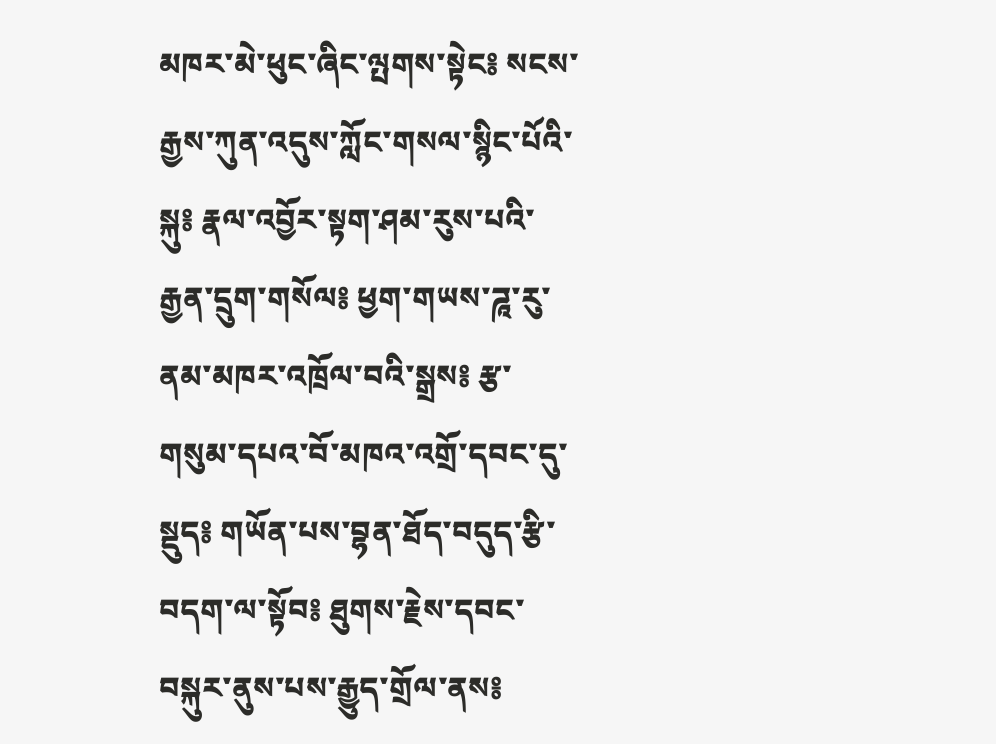མཁར་མེ་ཕུང་ཞིང་ལྤགས་སྟེང༔ སངས་རྒྱས་ཀུན་འདུས་ཀློང་གསལ་སྙིང་པོའི་སྐུ༔ རྣལ་འབྱོར་སྟག་ཤམ་རུས་པའི་རྒྱན་དྲུག་གསོལ༔ ཕྱག་གཡས་ཌཱ་རུ་ནམ་མཁར་འཁྲོལ་བའི་སྒྲས༔ རྩ་གསུམ་དཔའ་བོ་མཁའ་འགྲོ་དབང་དུ་སྡུད༔ གཡོན་པས་བྷན་ཐོད་བདུད་རྩི་བདག་ལ་སྟོབ༔ ཐུགས་རྗེས་དབང་བསྐུར་ནུས་པས་རྒྱུད་གྲོལ་ནས༔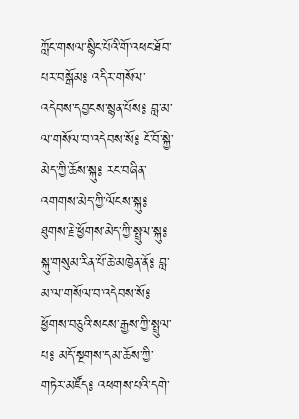ཀློང་གསལ་སྙིང་པོའི་གོ་འཕང་ཐོབ་པར་བསྒོམ༔ འདིར་གསོལ་འདེབས་དབྱངས་སྙན་པོས༔ བླ་མ་ལ་གསོལ་བ་འདེབས་སོ༔ ངོ་བོ་སྐྱེ་མེད་ཀྱི་ཆོས་སྐུ༔ རང་བཞིན་འགགས་མེད་ཀྱི་ལོངས་སྐུ༔ ཐུགས་རྗེ་ཕྱོགས་མེད་ཀྱི་སྤྲུལ་སྐུ༔ སྐུ་གསུམ་རིན་པོ་ཆེ་མཁྱེན་ནོ༔ བླ་མ་ལ་གསོལ་བ་འདེབས་སོ༔ ཕྱོགས་བཅུའི་སངས་རྒྱས་ཀྱི་སྤྲུལ་པ༔ མདོ་སྔགས་དམ་ཆོས་ཀྱི་གཏེར་མཛོད༔ འཕགས་པའི་དགེ་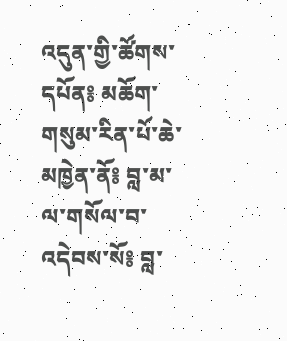འདུན་གྱི་ཚོགས་དཔོན༔ མཆོག་གསུམ་རིན་པོ་ཆེ་མཁྱེན་ནོ༔ བླ་མ་ལ་གསོལ་བ་འདེབས་སོ༔ བླ་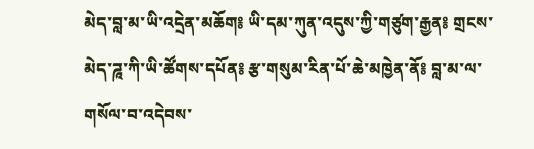མེད་བླ་མ་ཡི་འདྲེན་མཆོག༔ ཡི་དམ་ཀུན་འདུས་ཀྱི་གཙུག་རྒྱན༔ གྲངས་མེད་ཌཱ་ཀི་ཡི་ཚོགས་དཔོན༔ རྩ་གསུམ་རིན་པོ་ཆེ་མཁྱེན་ནོ༔ བླ་མ་ལ་གསོལ་བ་འདེབས་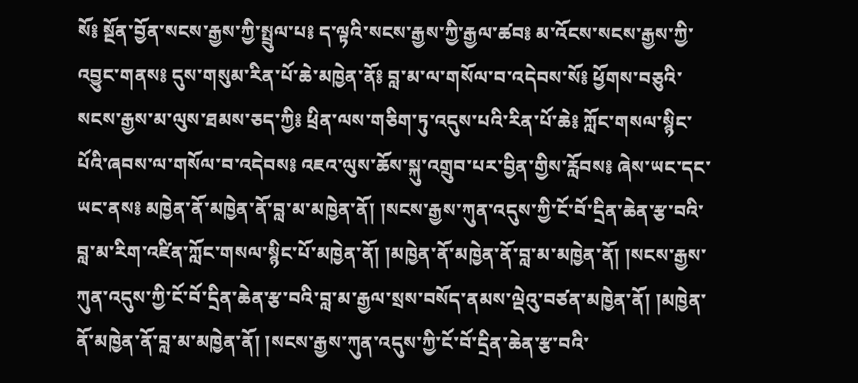སོ༔ སྔོན་བྱོན་སངས་རྒྱས་ཀྱི་སྤྲུལ་པ༔ ད་ལྟའི་སངས་རྒྱས་ཀྱི་རྒྱལ་ཚབ༔ མ་འོངས་སངས་རྒྱས་ཀྱི་འབྱུང་གནས༔ དུས་གསུམ་རིན་པོ་ཆེ་མཁྱེན་ནོ༔ བླ་མ་ལ་གསོལ་བ་འདེབས་སོ༔ ཕྱོགས་བཅུའི་སངས་རྒྱས་མ་ལུས་ཐམས་ཅད་ཀྱི༔ ཕྲིན་ལས་གཅིག་ཏུ་འདུས་པའི་རིན་པོ་ཆེ༔ ཀློང་གསལ་སྙིང་པོའི་ཞབས་ལ་གསོལ་བ་འདེབས༔ འཇའ་ལུས་ཆོས་སྐུ་འགྲུབ་པར་བྱིན་གྱིས་རློབས༔ ཞེས་ཡང་དང་ཡང་ནས༔ མཁྱེན་ནོ་མཁྱེན་ནོ་བླ་མ་མཁྱེན་ནོ། །སངས་རྒྱས་ཀུན་འདུས་ཀྱི་ངོ་བོ་དྲིན་ཆེན་རྩ་བའི་བླ་མ་རིག་འཛིན་ཀློང་གསལ་སྙིང་པོ་མཁྱེན་ནོ། །མཁྱེན་ནོ་མཁྱེན་ནོ་བླ་མ་མཁྱེན་ནོ། །སངས་རྒྱས་ཀུན་འདུས་ཀྱི་ངོ་བོ་དྲིན་ཆེན་རྩ་བའི་བླ་མ་རྒྱལ་སྲས་བསོད་ནམས་ལྡེའུ་བཙན་མཁྱེན་ནོ། །མཁྱེན་ནོ་མཁྱེན་ནོ་བླ་མ་མཁྱེན་ནོ། །སངས་རྒྱས་ཀུན་འདུས་ཀྱི་ངོ་བོ་དྲིན་ཆེན་རྩ་བའི་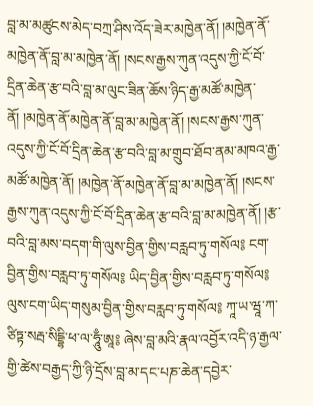བླ་མ་མཚུངས་མེད་བཀྲ་ཤིས་འོད་ཟེར་མཁྱེན་ནོ། །མཁྱེན་ནོ་མཁྱེན་ནོ་བླ་མ་མཁྱེན་ནོ། །སངས་རྒྱས་ཀུན་འདུས་ཀྱི་ངོ་བོ་དྲིན་ཆེན་རྩ་བའི་བླ་མ་ལུང་ཟིན་ཆོས་ཉིད་རྒྱ་མཚོ་མཁྱེན་ནོ། །མཁྱེན་ནོ་མཁྱེན་ནོ་བླ་མ་མཁྱེན་ནོ། །སངས་རྒྱས་ཀུན་འདུས་ཀྱི་ངོ་བོ་དྲིན་ཆེན་རྩ་བའི་བླ་མ་གྲུབ་ཐོབ་ནམ་མཁའ་རྒྱ་མཚོ་མཁྱེན་ནོ། །མཁྱེན་ནོ་མཁྱེན་ནོ་བླ་མ་མཁྱེན་ནོ། །སངས་རྒྱས་ཀུན་འདུས་ཀྱི་ངོ་བོ་དྲིན་ཆེན་རྩ་བའི་བླ་མ་མཁྱེན་ནོ། །རྩ་བའི་བླ་མས་བདག་གི་ལུས་བྱིན་གྱིས་བརླབ་ཏུ་གསོལ༔ ངག་བྱིན་གྱིས་བརླབ་ཏུ་གསོལ༔ ཡིད་བྱིན་གྱིས་བརླབ་ཏུ་གསོལ༔ ལུས་ངག་ཡིད་གསུམ་བྱིན་གྱིས་བརླབ་ཏུ་གསོལ༔ ཀཱ་ཡ་ཝཱ་ཀ་ཙིཏྟ་སརྦ་སིདྡྷི་ཕ་ལ་ཧཱུྃ་ཨཱ༔ ཞེས་བླ་མའི་རྣལ་འབྱོར་འདི་ཉ་རྒྱལ་གྱི་ཚེས་བརྒྱད་ཀྱི་ཉི་དྲོས་བླ་མ་དང་པཎ་ཆེན་དབྱེར་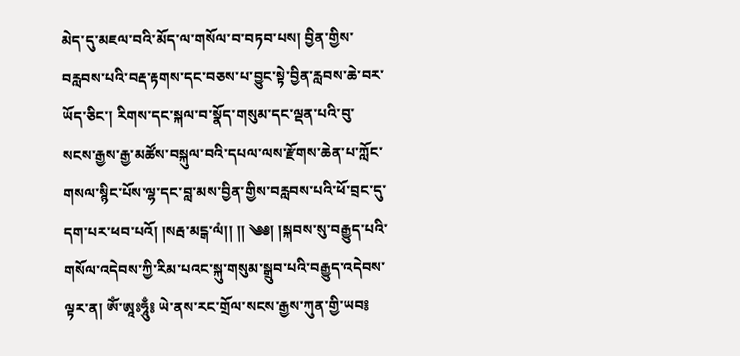མེད་དུ་མཇལ་བའི་མོད་ལ་གསོལ་བ་བཏབ་པས། བྱིན་གྱིས་བརླབས་པའི་བརྡ་རྟགས་དང་བཅས་པ་བྱུང་སྟེ་བྱིན་རླབས་ཆེ་བར་ཡོད་ཅིང་། རིགས་དང་སྐལ་བ་སྣོད་གསུམ་དང་ལྡན་པའི་བུ་སངས་རྒྱས་རྒྱ་མཚོས་བསྐུལ་བའི་དཔལ་ལས་རྫོགས་ཆེན་པ་ཀློང་གསལ་སྙིང་པོས་ལྷ་དང་བླ་མས་བྱིན་གྱིས་བརླབས་པའི་ཕོ་བྲང་དུ་དག་པར་ཕབ་པའོ། །སརྦ་མངྒ་ལཾ།། །། ༄༅། །སྐབས་སུ་བརྒྱུད་པའི་གསོལ་འདེབས་ཀྱི་རིམ་པའང་སྐུ་གསུམ་སྒྲུབ་པའི་བརྒྱུད་འདེབས་ལྟར་ན། ཨོཾ་ཨཱཿཧཱུྃ༔ ཡེ་ནས་རང་གྲོལ་སངས་རྒྱས་ཀུན་གྱི་ཡབ༔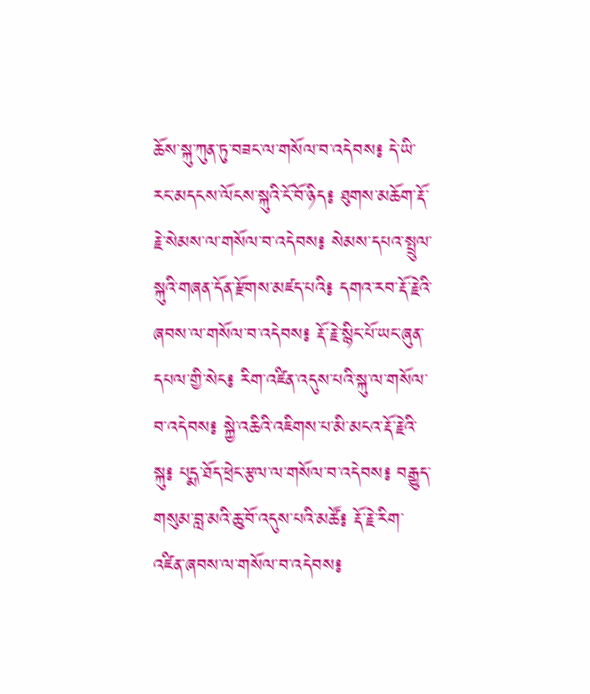ཆོས་སྐུ་ཀུན་ཏུ་བཟང་ལ་གསོལ་བ་འདེབས༔ དེ་ཡི་རང་མདངས་ལོངས་སྐུའི་ངོ་བོ་ཉིད༔ ཐུགས་མཆོག་རྡོ་རྗེ་སེམས་ལ་གསོལ་བ་འདེབས༔ སེམས་དཔའ་སྤྲུལ་སྐུའི་གཞན་དོན་རྫོགས་མཛད་པའི༔ དགའ་རབ་རྡོ་རྗེའི་ཞབས་ལ་གསོལ་བ་འདེབས༔ རྡོ་རྗེ་སྙིང་པོ་ཡང་ཞུན་དཔལ་གྱི་སེང༔ རིག་འཛིན་འདུས་པའི་སྐུ་ལ་གསོལ་བ་འདེབས༔ སྐྱེ་འཆིའི་འཇིགས་པ་མི་མངའ་རྡོ་རྗེའི་སྐུ༔ པདྨ་ཐོད་ཕྲེང་རྩལ་ལ་གསོལ་བ་འདེབས༔ བརྒྱུད་གསུམ་བླ་མའི་ཆུ་བོ་འདུས་པའི་མཚོ༔ རྡོ་རྗེ་རིག་འཛིན་ཞབས་ལ་གསོལ་བ་འདེབས༔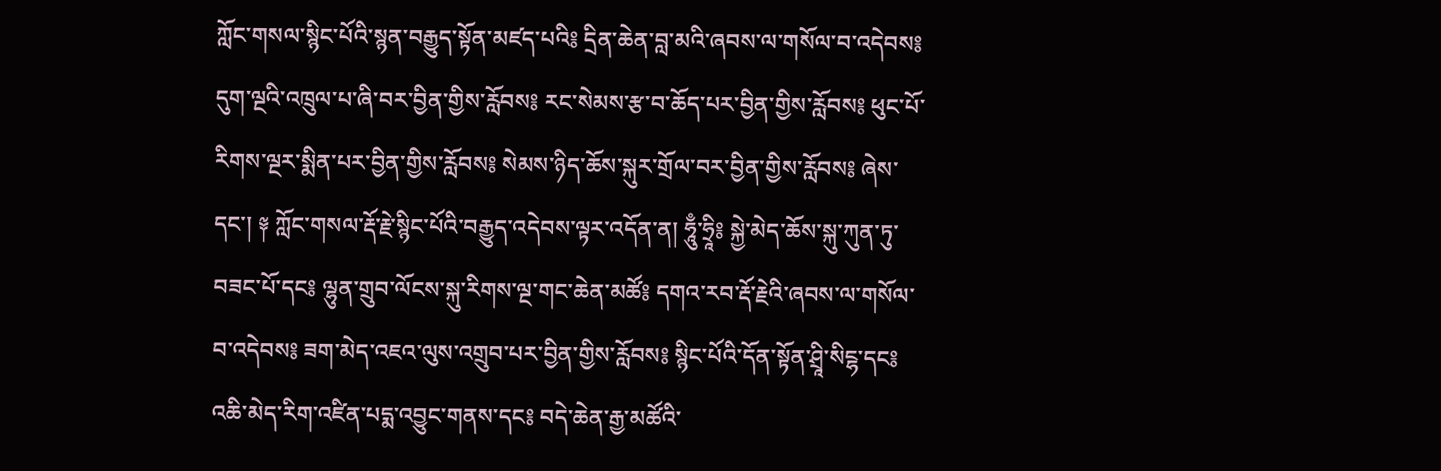ཀློང་གསལ་སྙིང་པོའི་སྙན་བརྒྱུད་སྟོན་མཛད་པའི༔ དྲིན་ཆེན་བླ་མའི་ཞབས་ལ་གསོལ་བ་འདེབས༔ དུག་ལྔའི་འཁྲུལ་པ་ཞི་བར་བྱིན་གྱིས་རློབས༔ རང་སེམས་རྩ་བ་ཆོད་པར་བྱིན་གྱིས་རློབས༔ ཕུང་པོ་རིགས་ལྔར་སྨིན་པར་བྱིན་གྱིས་རློབས༔ སེམས་ཉིད་ཆོས་སྐུར་གྲོལ་བར་བྱིན་གྱིས་རློབས༔ ཞེས་དང་། ༈ ཀློང་གསལ་རྡོ་རྗེ་སྙིང་པོའི་བརྒྱུད་འདེབས་ལྟར་འདོན་ན། ཧཱུྃ་ཧྲཱི༔ སྐྱེ་མེད་ཆོས་སྐུ་ཀུན་ཏུ་བཟང་པོ་དང༔ ལྷུན་གྲུབ་ལོངས་སྐུ་རིགས་ལྔ་གང་ཆེན་མཚོ༔ དགའ་རབ་རྡོ་རྗེའི་ཞབས་ལ་གསོལ་བ་འདེབས༔ ཟག་མེད་འཇའ་ལུས་འགྲུབ་པར་བྱིན་གྱིས་རློབས༔ སྙིང་པོའི་དོན་སྟོན་ཤྲཱི་སིངྷ་དང༔ འཆི་མེད་རིག་འཛིན་པདྨ་འབྱུང་གནས་དང༔ བདེ་ཆེན་རྒྱ་མཚོའི་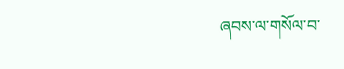ཞབས་ལ་གསོལ་བ་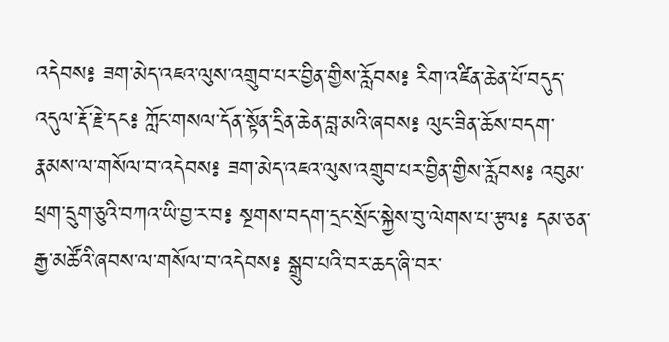འདེབས༔ ཟག་མེད་འཇའ་ལུས་འགྲུབ་པར་བྱིན་གྱིས་རློབས༔ རིག་འཛིན་ཆེན་པོ་བདུད་འདུལ་རྡོ་རྗེ་དང༔ ཀློང་གསལ་དོན་སྟོན་དྲིན་ཆེན་བླ་མའི་ཞབས༔ ལུང་ཟིན་ཆོས་བདག་རྣམས་ལ་གསོལ་བ་འདེབས༔ ཟག་མེད་འཇའ་ལུས་འགྲུབ་པར་བྱིན་གྱིས་རློབས༔ འབུམ་ཕྲག་དྲུག་ཅུའི་བཀའ་ཡི་བྱ་ར་བ༔ སྔགས་བདག་དྲང་སྲོང་སྐྱེས་བུ་ལེགས་པ་རྩལ༔ དམ་ཅན་རྒྱ་མཚོའི་ཞབས་ལ་གསོལ་བ་འདེབས༔ སྒྲུབ་པའི་བར་ཆད་ཞི་བར་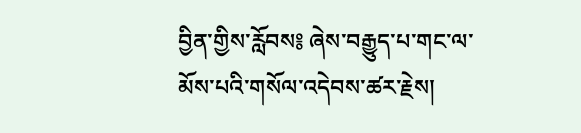བྱིན་གྱིས་རློབས༔ ཞེས་བརྒྱུད་པ་གང་ལ་མོས་པའི་གསོལ་འདེབས་ཚར་རྗེས།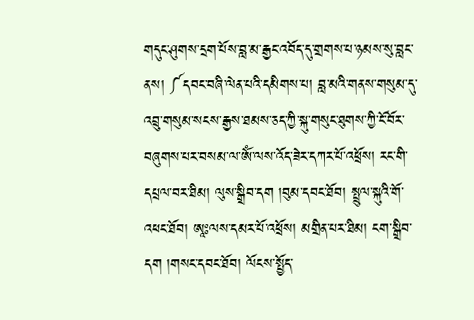གདུང་ཤུགས་དྲག་པོས་བླ་མ་རྒྱང་འབོད་དུ་གྲགས་པ་ཉམས་སུ་བླང་ནས། ༼དབང་བཞི་ལེན་པའི་དམིགས་པ། བླ་མའི་གནས་གསུམ་དུ་འབྲུ་གསུམ་སངས་རྒྱས་ཐམས་ཅད་ཀྱི་སྐུ་གསུང་ཐུགས་ཀྱི་ངོ་བོར་བཞུགས་པར་བསམ་ལ་ཨོཾ་ལས་འོད་ཟེར་དཀར་པོ་འཕྲོས། རང་གི་དཔྲལ་བར་ཐིམ། ལུས་སྒྲིབ་དག །བུམ་དབང་ཐོབ། སྤྲུལ་སྐུའི་གོ་འཕང་ཐོབ། ཨཱཿལས་དམར་པོ་འཕྲོས། མགྲིན་པར་ཐིམ། ངག་སྒྲིབ་དག །གསང་དབང་ཐོབ། ལོངས་སྤྱོད་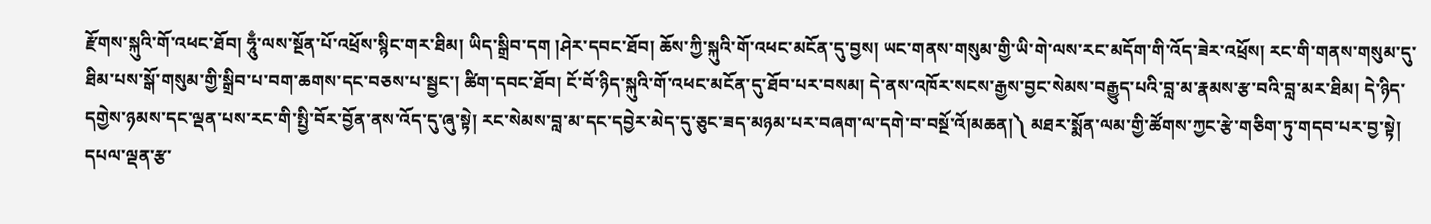རྫོགས་སྐུའི་གོ་འཕང་ཐོབ། ཧཱུྃ་ལས་སྔོན་པོ་འཕྲོས་སྙིང་གར་ཐིམ། ཡིད་སྒྲིབ་དག །ཤེར་དབང་ཐོབ། ཆོས་ཀྱི་སྐུའི་གོ་འཕང་མངོན་དུ་བྱས། ཡང་གནས་གསུམ་གྱི་ཡི་གེ་ལས་རང་མདོག་གི་འོད་ཟེར་འཕྲོས། རང་གི་གནས་གསུམ་དུ་ཐིམ་པས་སྒོ་གསུམ་གྱི་སྒྲིབ་པ་བག་ཆགས་དང་བཅས་པ་སྦྱང་། ཚིག་དབང་ཐོབ། ངོ་བོ་ཉིད་སྐུའི་གོ་འཕང་མངོན་དུ་ཐོབ་པར་བསམ། དེ་ནས་འཁོར་སངས་རྒྱས་བྱང་སེམས་བརྒྱུད་པའི་བླ་མ་རྣམས་རྩ་བའི་བླ་མར་ཐིམ། དེ་ཉིད་དགྱེས་ཉམས་དང་ལྡན་པས་རང་གི་སྤྱི་བོར་བྱོན་ནས་འོད་དུ་ཞུ་སྟེ། རང་སེམས་བླ་མ་དང་དབྱེར་མེད་དུ་ཅུང་ཟད་མཉམ་པར་བཞག་ལ་དགེ་བ་བསྔོ་འོ།མཆན།༽ མཐར་སྨོན་ལམ་གྱི་ཚོགས་ཀྱང་རྩེ་གཅིག་ཏུ་གདབ་པར་བྱ་སྟེ། དཔལ་ལྡན་རྩ་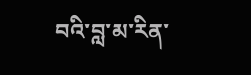བའི་བླ་མ་རིན་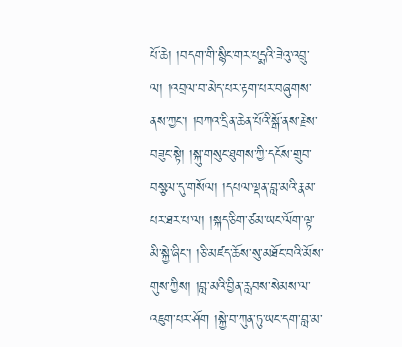པོ་ཆེ། །བདག་གི་སྙིང་གར་པདྨའི་ཟེའུ་འབྲུ་ལ། །འབྲལ་བ་མེད་པར་རྟག་པར་བཞུགས་ནས་ཀྱང་། །བཀའ་དྲིན་ཆེན་པོའི་སྒོ་ནས་རྗེས་བཟུང་སྟེ། །སྐུ་གསུང་ཐུགས་ཀྱི་དངོས་གྲུབ་བསྩལ་དུ་གསོལ། །དཔལ་ལྡན་བླ་མའི་རྣམ་པར་ཐར་པ་ལ། །སྐད་ཅིག་ཙམ་ཡང་ལོག་ལྟ་མི་སྐྱེ་ཞིང་། །ཅི་མཛད་ཆོས་སུ་མཐོང་བའི་མོས་གུས་ཀྱིས། །བླ་མའི་བྱིན་རླབས་སེམས་ལ་འཇུག་པར་ཤོག །སྐྱེ་བ་ཀུན་ཏུ་ཡང་དག་བླ་མ་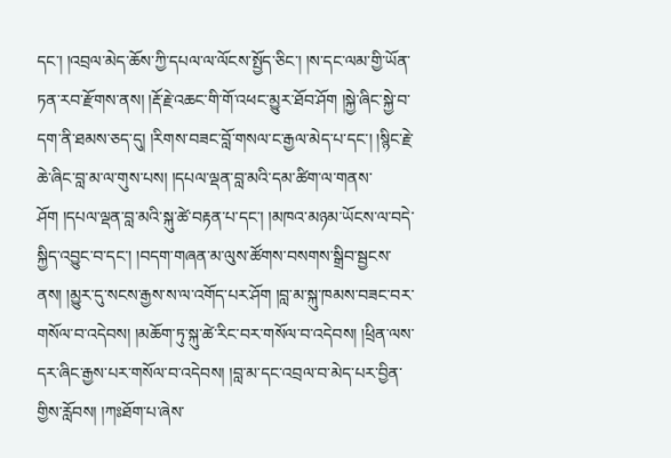དང་། །འབྲལ་མེད་ཆོས་ཀྱི་དཔལ་ལ་ལོངས་སྤྱོད་ཅིང་། །ས་དང་ལམ་གྱི་ཡོན་ཏན་རབ་རྫོགས་ནས། །རྡོ་རྗེ་འཆང་གི་གོ་འཕང་མྱུར་ཐོབ་ཤོག །སྐྱེ་ཞིང་སྐྱེ་བ་དག་ནི་ཐམས་ཅད་དུ། །རིགས་བཟང་བློ་གསལ་ང་རྒྱལ་མེད་པ་དང་། །སྙིང་རྗེ་ཆེ་ཞིང་བླ་མ་ལ་གུས་པས། །དཔལ་ལྡན་བླ་མའི་དམ་ཚིག་ལ་གནས་ཤོག །དཔལ་ལྡན་བླ་མའི་སྐུ་ཚེ་བརྟན་པ་དང་། །མཁའ་མཉམ་ཡོངས་ལ་བདེ་སྐྱིད་འབྱུང་བ་དང་། །བདག་གཞན་མ་ལུས་ཚོགས་བསགས་སྒྲིབ་སྦྱངས་ནས། །མྱུར་དུ་སངས་རྒྱས་ས་ལ་འགོད་པར་ཤོག །བླ་མ་སྐུ་ཁམས་བཟང་བར་གསོལ་བ་འདེབས། །མཆོག་ཏུ་སྐུ་ཚེ་རིང་བར་གསོལ་བ་འདེབས། །ཕྲིན་ལས་དར་ཞིང་རྒྱས་པར་གསོལ་བ་འདེབས། །བླ་མ་དང་འབྲལ་བ་མེད་པར་བྱིན་གྱིས་རློབས། །ཀཿཐོག་པ་ཞེས་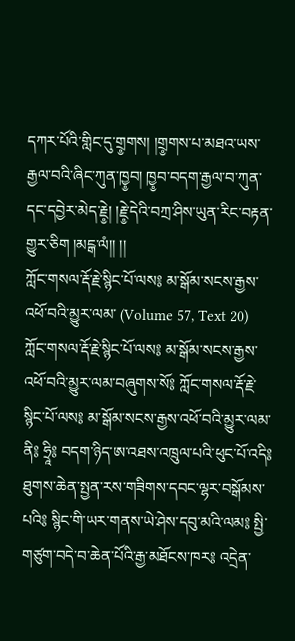དཀར་པོའི་གླིང་དུ་གྲ༵གས། །གྲ༵གས་པ་མཐའ་ཡས་རྒྱལ་བའི་ཞིང་ཀུན་ཁྱ༵བ། ཁྱ༵བ་བདག་རྒྱལ་བ་ཀུན་དང་དབྱེར་མེད་རྗེ༵། །རྗེ༵་དེའི་བཀྲ་ཤིས་ཡུན་རིང་བརྟན་གྱུར་ཅིག །མངྒ་ལཾ།། །།
ཀློང་གསལ་རྡོ་རྗེ་སྙིང་པོ་ལས༔ མ་སྒོམ་སངས་རྒྱས་འཕོ་བའི་མྱུར་ལམ་ (Volume 57, Text 20)
ཀློང་གསལ་རྡོ་རྗེ་སྙིང་པོ་ལས༔ མ་སྒོམ་སངས་རྒྱས་འཕོ་བའི་མྱུར་ལམ་བཞུགས་སོ༔ ཀློང་གསལ་རྡོ་རྗེ་སྙིང་པོ་ལས༔ མ་སྒོམ་སངས་རྒྱས་འཕོ་བའི་མྱུར་ལམ་ནི༔ ཧྲཱི༔ བདག་ཉིད་ཨ་འཐས་འཁྲུལ་པའི་ཕུང་པོ་འདི༔ ཐུགས་ཆེན་སྤྱན་རས་གཟིགས་དབང་ལྷར་བསྒོམས་པའི༔ སྙིང་གི་ཡར་གནས་ཡེ་ཤེས་དབུ་མའི་ལམ༔ སྤྱི་གཙུག་བདེ་བ་ཆེན་པོའི་རྒྱ་མཐོངས་ཁར༔ འདྲེན་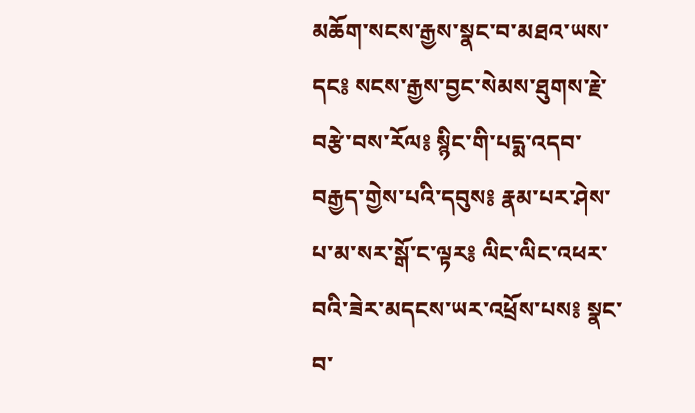མཆོག་སངས་རྒྱས་སྣང་བ་མཐའ་ཡས་དང༔ སངས་རྒྱས་བྱང་སེམས་ཐུགས་རྗེ་བརྩེ་བས་རོལ༔ སྙིང་གི་པདྨ་འདབ་བརྒྱད་གྱེས་པའི་དབུས༔ རྣམ་པར་ཤེས་པ་མ་སར་སྒོ་ང་ལྟར༔ ལིང་ལིང་འཕར་བའི་ཟེར་མདངས་ཡར་འཕྲོས་པས༔ སྣང་བ་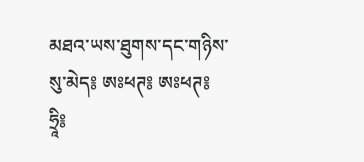མཐའ་ཡས་ཐུགས་དང་གཉིས་སུ་མེད༔ ཨཿཕཊ༔ ཨཿཕཊ༔ ཧྲཱི༔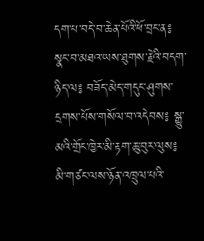དག་པ་བདེ་བ་ཆེན་པོའི་ཕོ་བྲང་ན༔ སྣང་བ་མཐའ་ཡས་ཐུགས་རྗེའི་བདག་ཉིད་ལ༔ བཟོད་མེད་གདུང་ཤུགས་དྲགས་པོས་གསོལ་བ་འདེབས༔ སྒྱུ་མའི་གྲོང་ཁྱེར་མི་རྟག་ཆུ་བུར་ལུས༔ མི་གཙང་ལས་ཉོན་འཁྲུལ་པའི་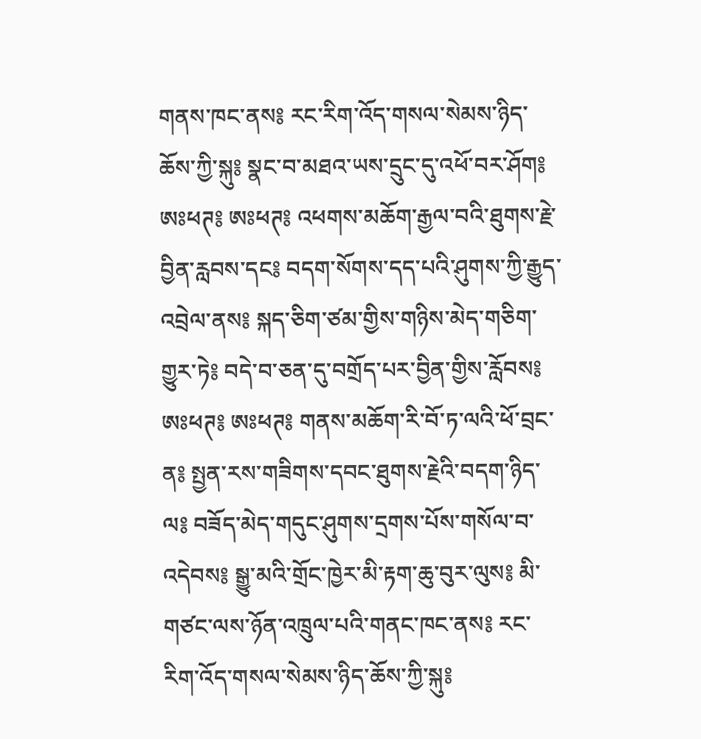གནས་ཁང་ནས༔ རང་རིག་འོད་གསལ་སེམས་ཉིད་ཆོས་ཀྱི་སྐུ༔ སྣང་བ་མཐའ་ཡས་དྲུང་དུ་འཕོ་བར་ཤོག༔ ཨཿཕཊ༔ ཨཿཕཊ༔ འཕགས་མཆོག་རྒྱལ་བའི་ཐུགས་རྗེ་བྱིན་རླབས་དང༔ བདག་སོགས་དད་པའི་ཤུགས་ཀྱི་རྒྱུད་འབྲེལ་ནས༔ སྐད་ཅིག་ཙམ་གྱིས་གཉིས་མེད་གཅིག་གྱུར་ཏེ༔ བདེ་བ་ཅན་དུ་བགྲོད་པར་བྱིན་གྱིས་རློབས༔ ཨཿཕཊ༔ ཨཿཕཊ༔ གནས་མཆོག་རི་བོ་ཏ་ལའི་ཕོ་བྲང་ན༔ སྤྱན་རས་གཟིགས་དབང་ཐུགས་རྗེའི་བདག་ཉིད་ལ༔ བཟོད་མེད་གདུང་ཤུགས་དྲགས་པོས་གསོལ་བ་འདེབས༔ སྒྱུ་མའི་གྲོང་ཁྱེར་མི་རྟག་ཆུ་བུར་ལུས༔ མི་གཙང་ལས་ཉོན་འཁྲུལ་པའི་གནང་ཁང་ནས༔ རང་རིག་འོད་གསལ་སེམས་ཉིད་ཆོས་ཀྱི་སྐུ༔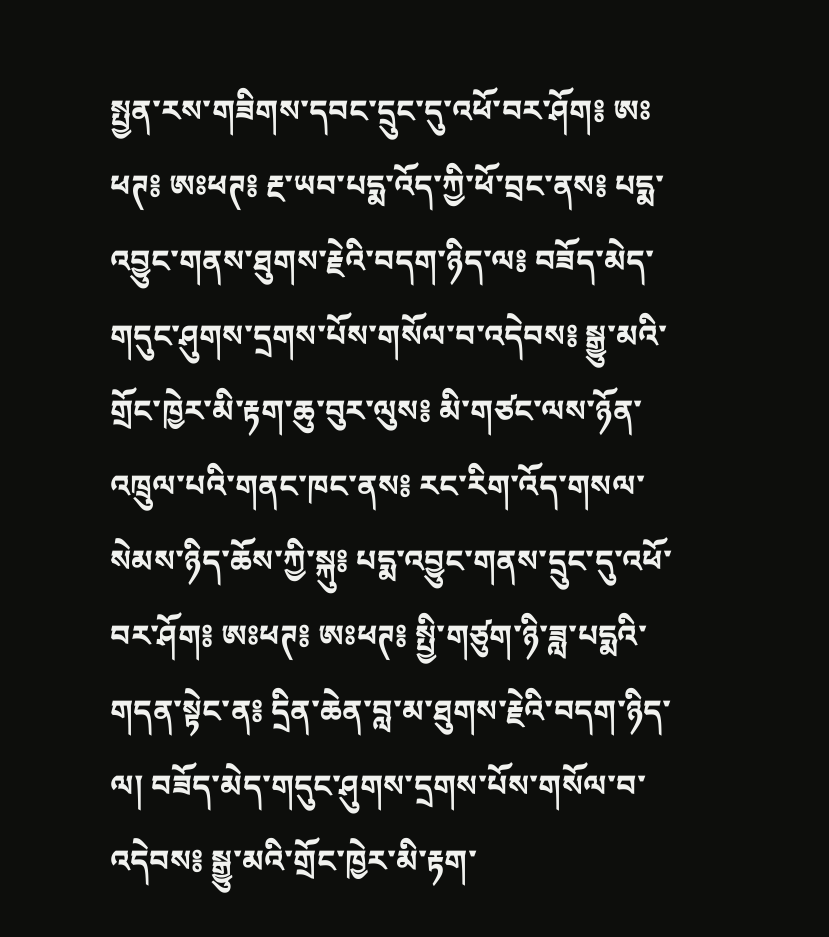སྤྱན་རས་གཟིགས་དབང་དྲུང་དུ་འཕོ་བར་ཤོག༔ ཨཿཕཊ༔ ཨཿཕཊ༔ རྔ་ཡབ་པདྨ་འོད་ཀྱི་ཕོ་བྲང་ནས༔ པདྨ་འབྱུང་གནས་ཐུགས་རྗེའི་བདག་ཉིད་ལ༔ བཟོད་མེད་གདུང་ཤུགས་དྲགས་པོས་གསོལ་བ་འདེབས༔ སྒྱུ་མའི་གྲོང་ཁྱེར་མི་རྟག་ཆུ་བུར་ལུས༔ མི་གཙང་ལས་ཉོན་འཁྲུལ་པའི་གནང་ཁང་ནས༔ རང་རིག་འོད་གསལ་སེམས་ཉིད་ཆོས་ཀྱི་སྐུ༔ པདྨ་འབྱུང་གནས་དྲུང་དུ་འཕོ་བར་ཤོག༔ ཨཿཕཊ༔ ཨཿཕཊ༔ སྤྱི་གཙུག་ཉི་ཟླ་པདྨའི་གདན་སྟེང་ན༔ དྲིན་ཆེན་བླ་མ་ཐུགས་རྗེའི་བདག་ཉིད་ལ། བཟོད་མེད་གདུང་ཤུགས་དྲགས་པོས་གསོལ་བ་འདེབས༔ སྒྱུ་མའི་གྲོང་ཁྱེར་མི་རྟག་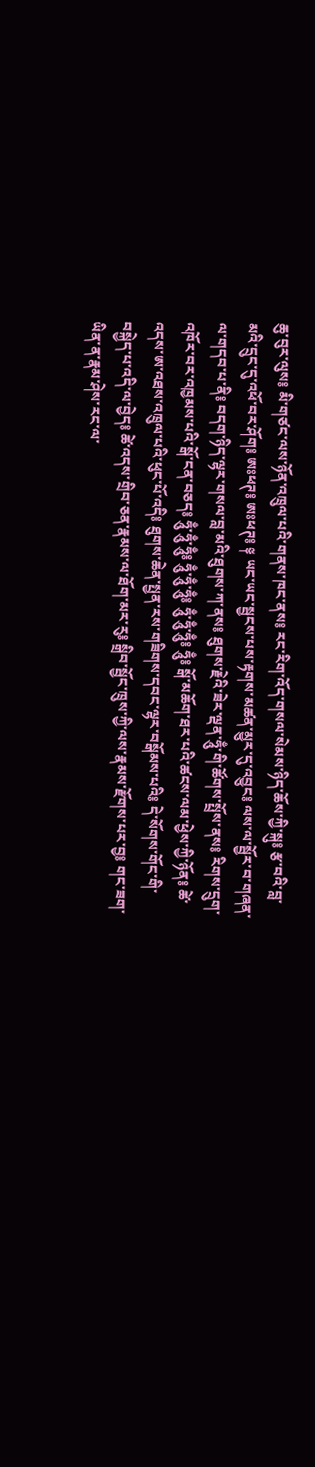ཆུ་བུར་ལུས༔ མི་གཙང་ལས་ཉོན་འཁྲུལ་པའི་གནས་ཁང་ནས༔ རང་རིག་འོད་གསལ་སེམས་ཉིད་ཆོས་ཀྱི་སྐུ༔ རྩ་བའི་བླ་མའི་དྲུང་དུ་འཕོ་བར་ཤོག༔ ཨཿཕཊ༔ ཨཿཕཊ༔ ༈ ཡང་ཡང་སྦྱངས་པས་རྟགས་མཚན་མྱུར་དུ་འབྱུང༔ ལས་ལ་སྦྱོར་བ་གཞན་ལ་གདབ་པ་ནི༔ བདག་ཉིད་ལྷར་གསལ་བླ་མའི་ཐུགས་ཀ་ནས༔ ཐུགས་རྗེའི་ཟེར་ལྡན་ཧཱུྃ་གི་ཚོགས་སྤྲོས་ནས༔ རིགས་དྲུག་འཁོར་བར་འཁྱམས་པའི་སྒོ་ངན་བཅད༔ ཧཱུྃ་ཧཱུྃ་ཧཱུྃ༔ ཧཱུྃ་ཧཱུྃ་ཧཱུྃ༔ ཧཱུྃ་ཧཱུྃ་ཧཱུྃ༔ ཧཱུྃ༔ སྒོ་མཆོག་ཐར་པའི་ཚངས་ལམ་ཕྱེས་ཀྱི་ཉོན༔ ཚེ་འདས་ཨ་འཐས་འཁྲུལ་པའི་ཕུང་པོ་འདི༔ ཐུགས་ཆེན་སྤྱན་རས་གཟིགས་དབང་ལྷར་བསྒོམས་པའི༔ དེ་སོགས་གོང་གི་བསྐྱེད་པ་འདི་ལ་བྱེད༔ ཚེ་འདས་གྲིབ་ཅན་རྣམས་ལ་ཐོག་མར་རུ༔ སྒྲིབ་སྦྱོང་ཁྲུས་ཀྱི་ལས་རྣམས་རྫོགས་པར་བྱ༔ གང་ཟག་ཡིན་ན་རྣམ་ཤེས་རང་ལ་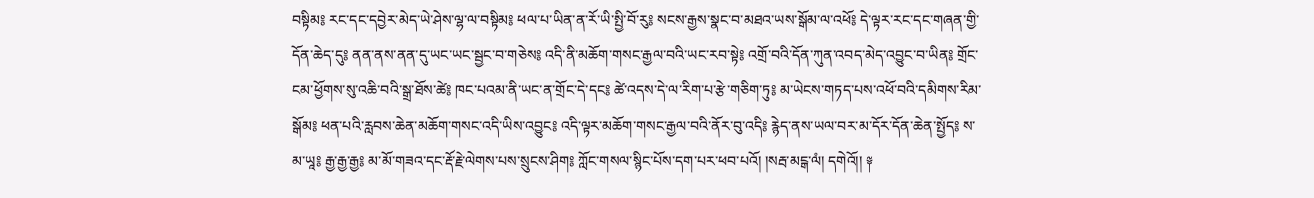བསྟིམ༔ རང་དང་དབྱེར་མེད་ཡེ་ཤེས་ལྷ་ལ་བསྟིམ༔ ཕལ་པ་ཡིན་ན་རོ་ཡི་སྤྱི་བོ་རུ༔ སངས་རྒྱས་སྣང་བ་མཐའ་ཡས་སྒོམ་ལ་འཕོ༔ དེ་ལྟར་རང་དང་གཞན་གྱི་དོན་ཆེད་དུ༔ ནན་ནས་ནན་དུ་ཡང་ཡང་སྦྱང་བ་གཅེས༔ འདི་ནི་མཆོག་གསང་རྒྱལ་བའི་ཡང་རབ་སྟེ༔ འགྲོ་བའི་དོན་ཀུན་འབད་མེད་འབྱུང་བ་ཡིན༔ གྲོང་ངམ་ཕྱོགས་སུ་འཆི་བའི་སྒྲ་ཐོས་ཚེ༔ ཁང་པའམ་ནི་ཡང་ན་གྲོང་དེ་དང༔ ཚེ་འདས་དེ་ལ་རིག་པ་རྩེ་གཅིག་ཏུ༔ མ་ཡེངས་གཏད་པས་འཕོ་བའི་དམིགས་རིམ་སྒོམ༔ ཕན་པའི་རླབས་ཆེན་མཆོག་གསང་འདི་ཡིས་འབྱུང༔ འདི་ལྟར་མཆོག་གསང་རྒྱལ་བའི་ནོར་བུ་འདི༔ རྙེད་ནས་ཡལ་བར་མ་དོར་དོན་ཆེན་སྤྱོད༔ ས་མ་ཡཱ༔ རྒྱ་རྒྱ་རྒྱ༔ མ་མོ་གཟའ་དང་རྡོ་རྗེ་ལེགས་པས་སྲུངས་ཤིག༔ ཀློང་གསལ་སྙིང་པོས་དག་པར་ཕབ་པའོ། །སརྦ་མངྒ་ལཾ། དགེའོ།། ༈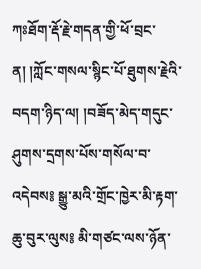ཀཿཐོག་རྡོ་རྗེ་གདན་གྱི་ཕོ་བྲང་ན། །ཀློང་གསལ་སྙིང་པོ་ཐུགས་རྗེའི་བདག་ཉིད་ལ། །བཟོད་མེད་གདུང་ཤུགས་དྲགས་པོས་གསོལ་བ་འདེབས༔ སྒྱུ་མའི་གྲོང་ཁྱེར་མི་རྟག་ཆུ་བུར་ལུས༔ མི་གཙང་ལས་ཉོན་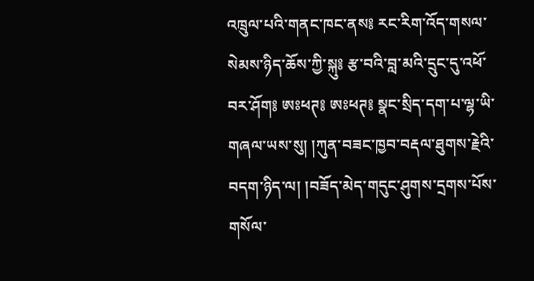འཁྲུལ་པའི་གནང་ཁང་ནས༔ རང་རིག་འོད་གསལ་སེམས་ཉིད་ཆོས་ཀྱི་སྐུ༔ རྩ་བའི་བླ་མའི་དྲུང་དུ་འཕོ་བར་ཤོག༔ ཨཿཕཊ༔ ཨཿཕཊ༔ སྣང་སྲིད་དག་པ་ལྷ་ཡི་གཞལ་ཡས་སུ། །ཀུན་བཟང་ཁྱབ་བརྡལ་ཐུགས་རྗེའི་བདག་ཉིད་ལ། །བཟོད་མེད་གདུང་ཤུགས་དྲགས་པོས་གསོལ་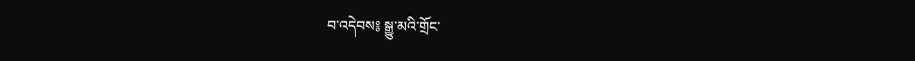བ་འདེབས༔ སྒྱུ་མའི་གྲོང་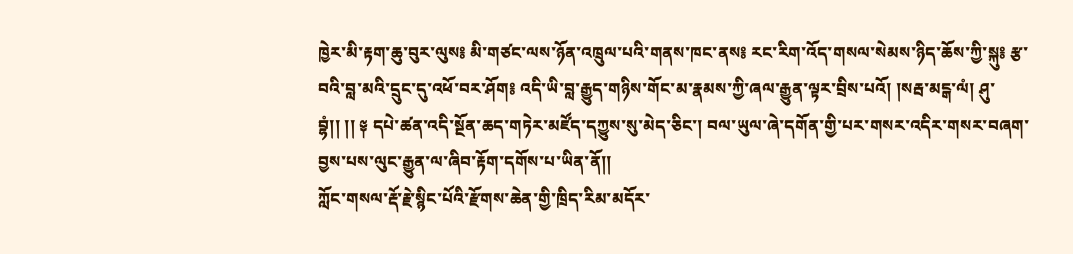ཁྱེར་མི་རྟག་ཆུ་བུར་ལུས༔ མི་གཙང་ལས་ཉོན་འཁྲུལ་པའི་གནས་ཁང་ནས༔ རང་རིག་འོད་གསལ་སེམས་ཉིད་ཆོས་ཀྱི་སྐུ༔ རྩ་བའི་བླ་མའི་དྲུང་དུ་འཕོ་བར་ཤོག༔ འདི་ཡི་བླ་རྒྱུད་གཉིས་གོང་མ་རྣམས་ཀྱི་ཞལ་རྒྱུན་ལྟར་བྲིས་པའོ། །སརྦ་མངྒ་ལཾ། ཤུ་བྷཾ།། །། ༈ དཔེ་ཚན་འདི་སྔོན་ཆད་གཏེར་མཛོད་དཀྱུས་སུ་མེད་ཅིང་། བལ་ཡུལ་ཞེ་དགོན་གྱི་པར་གསར་འདིར་གསར་བཞག་བྱས་པས་ལུང་རྒྱུན་ལ་ཞིབ་རྟོག་དགོས་པ་ཡིན་ནོ།།
ཀློང་གསལ་རྡོ་རྗེ་སྙིང་པོའི་རྫོགས་ཆེན་གྱི་ཁྲིད་རིམ་མདོར་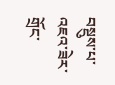བསྡུས་པ་འཇའ་ཟེར་གྲོང་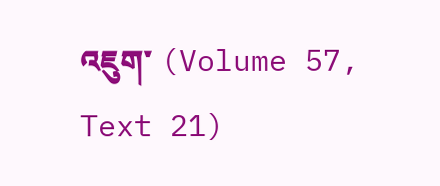འཇུག་ (Volume 57, Text 21)